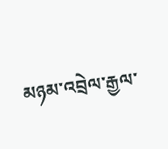མཉམ་འབྲེལ་རྒྱལ་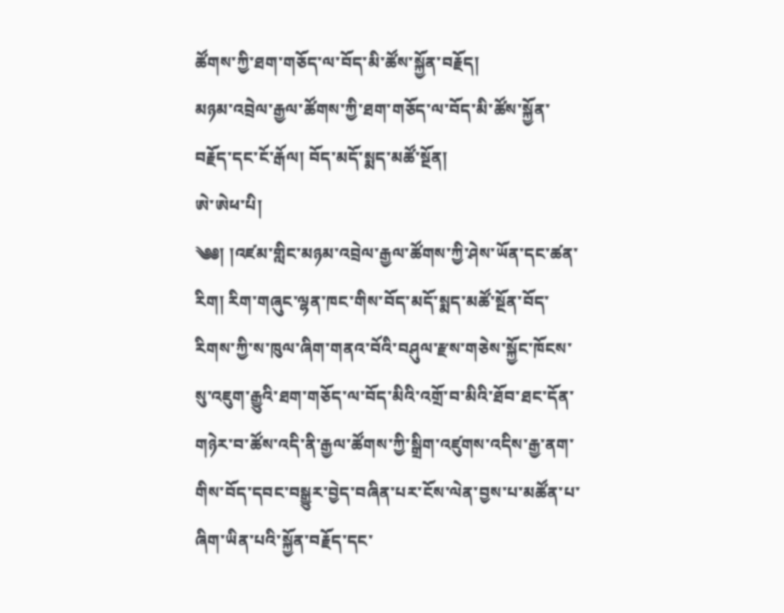ཚོགས་ཀྱི་ཐག་གཅོད་ལ་བོད་མི་ཚོས་སྐྱོན་བརྗོད།
མཉམ་འབྲེལ་རྒྱལ་ཚོགས་ཀྱི་ཐག་གཅོད་ལ་བོད་མི་ཚོས་སྐྱོན་བརྗོད་དང་ངོ་རྒོལ། བོད་མདོ་སྨད་མཚོ་སྔོན།
ཨེ་ཨེཕ་པི།
༄༅། །འཛམ་གླིང་མཉམ་འབྲེལ་རྒྱལ་ཚོགས་ཀྱི་ཤེས་ཡོན་དང་ཚན་རིག། རིག་གཞུང་ལྷན་ཁང་གིས་བོད་མདོ་སྨད་མཚོ་སྔོན་བོད་རིགས་ཀྱི་ས་ཁུལ་ཞིག་གནའ་བོའི་བཤུལ་རྫས་གཅེས་སྐྱོང་ཁོངས་སུ་འཇུག་རྒྱུའི་ཐག་གཅོད་ལ་བོད་མིའི་འགྲོ་བ་མིའི་ཐོབ་ཐང་དོན་གཉེར་བ་ཚོས་འདི་ནི་རྒྱལ་ཚོགས་ཀྱི་སྒྲིག་འཛུགས་འདིས་རྒྱ་ནག་གིས་བོད་དབང་བསྒྱུར་བྱེད་བཞིན་པར་ངོས་ལེན་བྱས་པ་མཚོན་པ་ཞིག་ཡིན་པའི་སྐྱོན་བརྗོད་དང་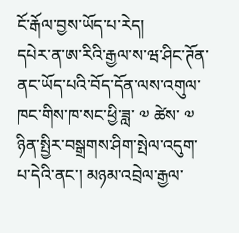ངོ་རྒོལ་བྱས་ཡོད་པ་རེད།
དཔེར་ན་ཨ་རིའི་རྒྱལ་ས་ཝ་ཤིང་ཊོན་ནང་ཡོད་པའི་བོད་དོན་ལས་འགུལ་ཁང་གིས་ཁ་སང་ཕྱི་ཟླ་ ༧ ཚེས་ ༧ ཉིན་སྤྱིར་བསྒྲགས་ཤིག་སྤེལ་འདུག་པ་དེའི་ནང་། མཉམ་འབྲེལ་རྒྱལ་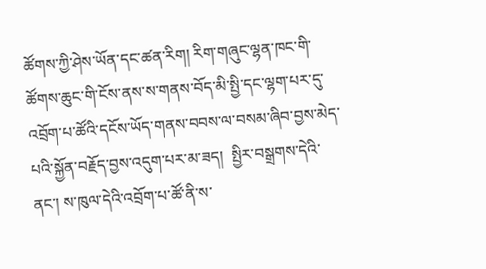ཚོགས་ཀྱི་ཤེས་ཡོན་དང་ཚན་རིག། རིག་གཞུང་ལྷན་ཁང་གི་ཚོགས་ཆུང་གི་ངོས་ནས་ས་གནས་བོད་མི་སྤྱི་དང་ལྷག་པར་དུ་འབྲོག་པ་ཚོའི་དངོས་ཡོད་གནས་བབས་ལ་བསམ་ཞིབ་བྱས་མེད་པའི་སྐྱོན་བརྗོད་བྱས་འདུག་པར་མ་ཟད།  སྤྱིར་བསྒྲགས་དེའི་ནང་། ས་ཁུལ་དེའི་འབྲོག་པ་ཚོ་ནི་ས་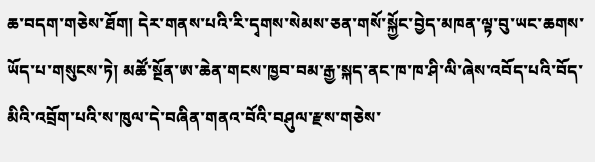ཆ་བདག་གཅེས་ཐོག། དེར་གནས་པའི་རི་དྭགས་སེམས་ཅན་གསོ་སྐྱོང་བྱེད་མཁན་ལྟ་བུ་ཡང་ཆགས་ཡོད་པ་གསུངས་ཏེ། མཚོ་སྔོན་ཨ་ཆེན་གངས་ཁྱབ་བམ་རྒྱ་སྐད་ནང་ཁ་ཁ་ཤི་ལི་ཞེས་འབོད་པའི་བོད་མིའི་འབྲོག་པའི་ས་ཁུལ་དེ་བཞིན་གནའ་བོའི་བཤུལ་རྫས་གཅེས་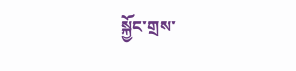སྐྱོང་གྲས་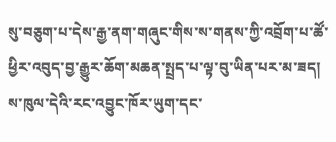སུ་བཅུག་པ་དེས་རྒྱ་ནག་གཞུང་གིས་ས་གནས་ཀྱི་འབྲོག་པ་ཚོ་ཕྱིར་འབུད་བྱ་རྒྱུར་ཆོག་མཆན་སྤྲད་པ་ལྟ་བུ་ཡིན་པར་མ་ཟད། ས་ཁུལ་དེའི་རང་འབྱུང་ཁོར་ཡུག་དང་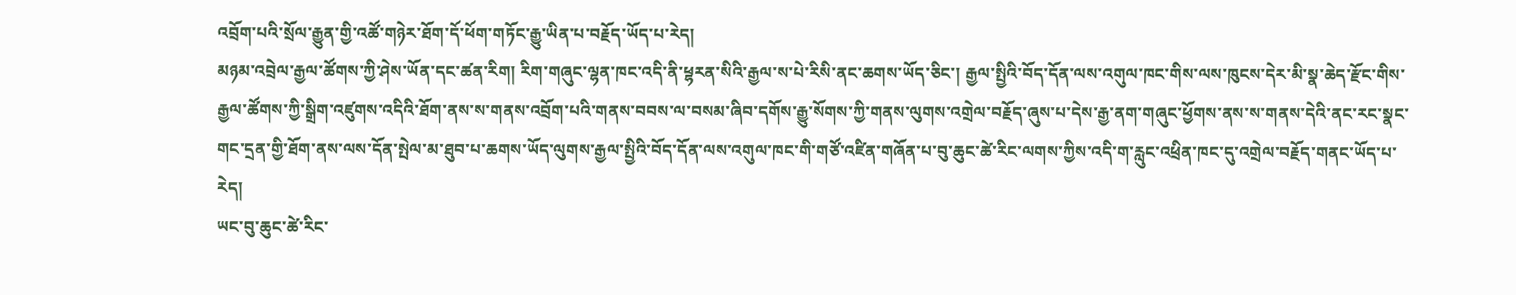འབྲོག་པའི་སྲོལ་རྒྱུན་གྱི་འཚོ་གཉེར་ཐོག་དོ་ཕོག་གཏོང་རྒྱུ་ཡིན་པ་བརྗོད་ཡོད་པ་རེད།
མཉམ་འབྲེལ་རྒྱལ་ཚོགས་ཀྱི་ཤེས་ཡོན་དང་ཚན་རིག། ཪིག་གཞུང་ལྷན་ཁང་འདི་ནི་ཕྷརན་སིའི་རྒྱལ་ས་པེ་རིསི་ནང་ཆགས་ཡོད་ཅིང་། རྒྱལ་སྤྱིའི་བོད་དོན་ལས་འགུལ་ཁང་གིས་ལས་ཁུངས་དེར་མི་སྣ་ཆེད་རྫོང་གིས་རྒྱལ་ཚོགས་ཀྱི་སྒྲིག་འཛུགས་འདིའི་ཐོག་ནས་ས་གནས་འབྲོག་པའི་གནས་བབས་ལ་བསམ་ཞིབ་དགོས་རྒྱུ་སོགས་ཀྱི་གནས་ལུགས་འགྲེལ་བརྗོད་ཞུས་པ་དེས་རྒྱ་ནག་གཞུང་ཕྱོགས་ནས་ས་གནས་དེའི་ནང་རང་སྣང་གང་དྲན་གྱི་ཐོག་ནས་ལས་དོན་སྤེལ་མ་ཐུབ་པ་ཆགས་ཡོད་ལུགས་རྒྱལ་སྤྱིའི་བོད་དོན་ལས་འགུལ་ཁང་གི་གཙོ་འཛིན་གཞོན་པ་བུ་ཆུང་ཚེ་རིང་ལགས་ཀྱིས་འདི་ག་རླུང་འཕྲིན་ཁང་དུ་འགྲེལ་བརྗོད་གནང་ཡོད་པ་རེད།
ཡང་བུ་ཆུང་ཚེ་རིང་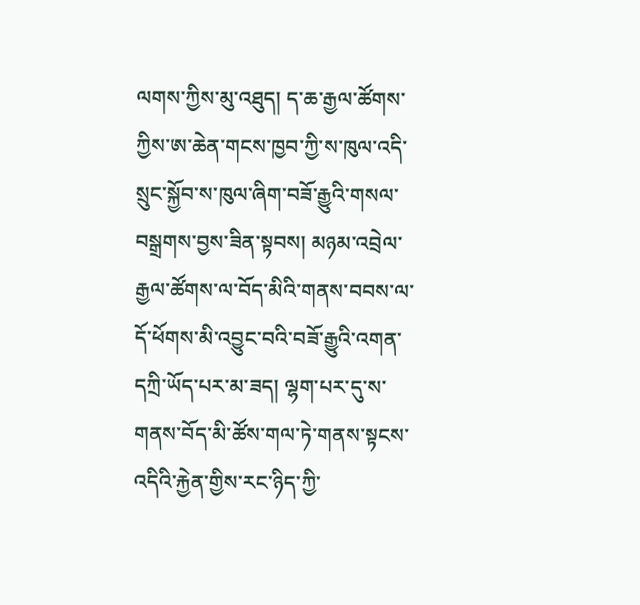ལགས་ཀྱིས་མུ་འཐུད། ད་ཆ་རྒྱལ་ཚོགས་ཀྱིས་ཨ་ཆེན་གངས་ཁྱབ་ཀྱི་ས་ཁུལ་འདི་སྲུང་སྐྱོབ་ས་ཁུལ་ཞིག་བཟོ་རྒྱུའི་གསལ་བསྒྲགས་བྱས་ཟིན་སྟབས། མཉམ་འབྲེལ་རྒྱལ་ཚོགས་ལ་བོད་མིའི་གནས་བབས་ལ་དོ་ཕོགས་མི་འབྱུང་བའི་བཟོ་རྒྱུའི་འགན་དཀྲི་ཡོད་པར་མ་ཟད། ལྷག་པར་དུ་ས་གནས་བོད་མི་ཚོས་གལ་ཏེ་གནས་སྟངས་འདིའི་རྐྱེན་གྱིས་རང་ཉིད་ཀྱི་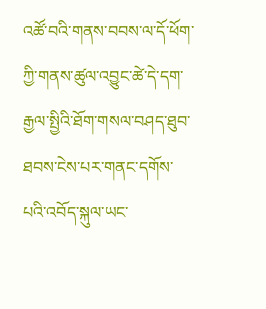འཚོ་བའི་གནས་བབས་ལ་དོ་ཕོག་ཀྱི་གནས་ཚུལ་འབྱུང་ཚེ་དེ་དག་རྒྱལ་སྤྱིའི་ཐོག་གསལ་བཤད་ཐུབ་ཐབས་ངེས་པར་གནང་དགོས་པའི་འབོད་སྐུལ་ཡང་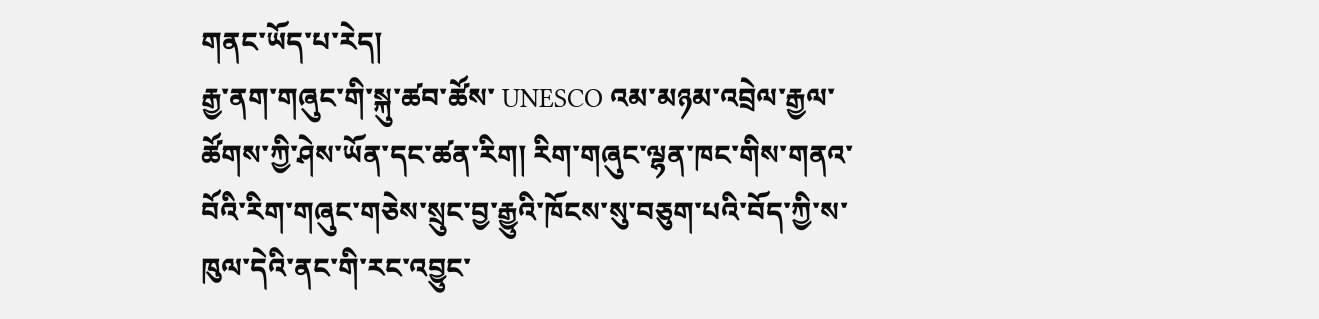གནང་ཡོད་པ་རེད།
རྒྱ་ནག་གཞུང་གི་སྐུ་ཚབ་ཚོས་ UNESCO འམ་མཉམ་འབྲེལ་རྒྱལ་ཚོགས་ཀྱི་ཤེས་ཡོན་དང་ཚན་རིག། རིག་གཞུང་ལྷན་ཁང་གིས་གནའ་བོའི་རིག་གཞུང་གཅེས་སྲུང་བྱ་རྒྱུའི་ཁོངས་སུ་བཅུག་པའི་བོད་ཀྱི་ས་ཁུལ་དེའི་ནང་གི་རང་འབྱུང་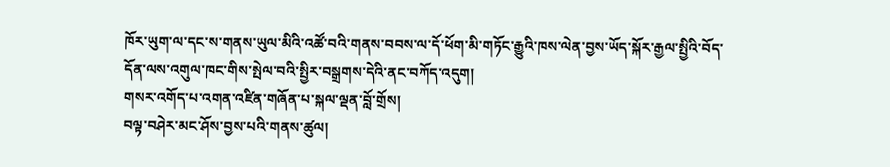ཁོར་ཡུག་ལ་དང་ས་གནས་ཡུལ་མིའི་འཚོ་བའི་གནས་བབས་ལ་དོ་ཕོག་མི་གཏོང་རྒྱུའི་ཁས་ལེན་བྱས་ཡོད་སྐོར་རྒྱལ་སྤྱིའི་བོད་དོན་ལས་འགུལ་ཁང་གིས་སྤེལ་བའི་སྤྱིར་བསྒྲགས་དེའི་ནང་བཀོད་འདུག།
གསར་འགོད་པ་འགན་འཛིན་གཞོན་པ་སྐལ་ལྡན་བློ་གྲོས།
བལྟ་བཤེར་མང་ཤོས་བྱས་པའི་གནས་ཚུལ།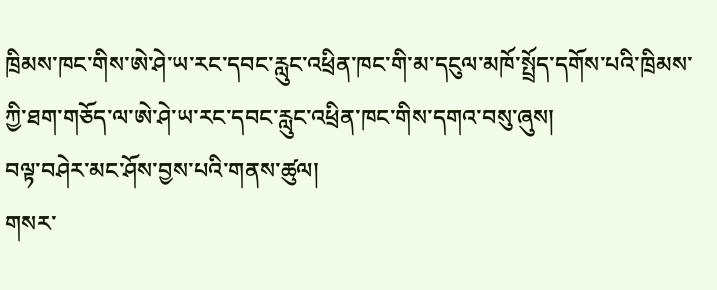ཁྲིམས་ཁང་གིས་ཨེ་ཤེ་ཡ་རང་དབང་རླུང་འཕྲིན་ཁང་གི་མ་དངུལ་མཁོ་སྤྲོད་དགོས་པའི་ཁྲིམས་ཀྱི་ཐག་གཅོད་ལ་ཨེ་ཤེ་ཡ་རང་དབང་རླུང་འཕྲིན་ཁང་གིས་དགའ་བསུ་ཞུས།
བལྟ་བཤེར་མང་ཤོས་བྱས་པའི་གནས་ཚུལ།
གསར་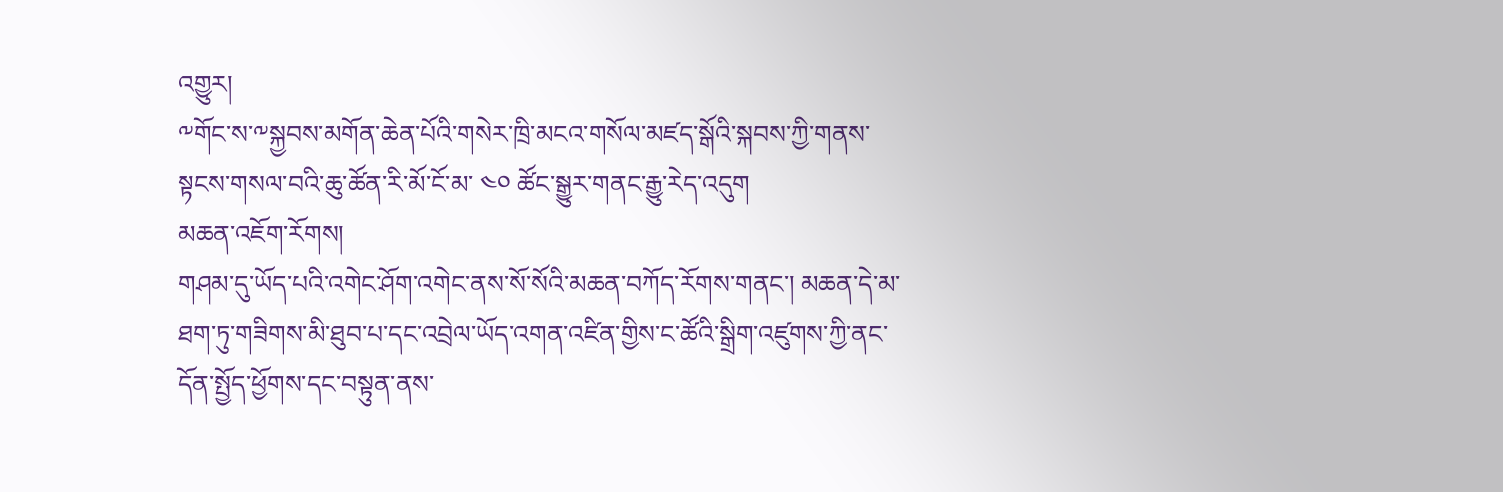འགྱུར།
༸གོང་ས་༸སྐྱབས་མགོན་ཆེན་པོའི་གསེར་ཁྲི་མངའ་གསོལ་མཛད་སྒོའི་སྐབས་ཀྱི་གནས་སྟངས་གསལ་བའི་ཆུ་ཚོན་རི་མོ་ངོ་མ་ ༤༠ ཚོང་སྒྱུར་གནང་རྒྱུ་རེད་འདུག
མཆན་འཇོག་རོགས།
གཤམ་དུ་ཡོད་པའི་འགེང་ཤོག་འགེང་ནས་སོ་སོའི་མཆན་བཀོད་རོགས་གནང་། མཆན་དེ་མ་ཐག་ཏུ་གཟིགས་མི་ཐུབ་པ་དང་འབྲེལ་ཡོད་འགན་འཛིན་གྱིས་ང་ཚོའི་སྒྲིག་འཛུགས་ཀྱི་ནང་དོན་སྤྱོད་ཕྱོགས་དང་བསྟུན་ནས་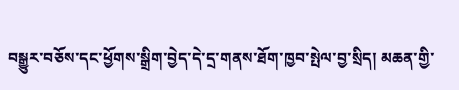བསྒྱུར་བཅོས་དང་ཕྱོགས་སྒྲིག་བྱེད་དེ་དྲ་གནས་ཐོག་ཁྱབ་སྤེལ་བྱ་སྲིད། མཆན་གྱི་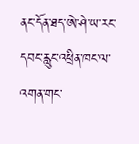ནང་དོན་ཐད་ཨེ་ཤེ་ཡ་རང་དབང་རླུང་འཕྲིན་ཁང་ལ་འགན་གང་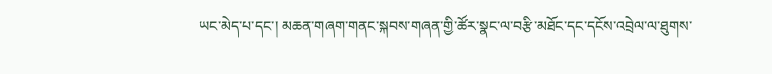ཡང་མེད་པ་དང་། མཆན་གཞག་གནང་སྐབས་གཞན་གྱི་ཚོར་སྣང་ལ་བརྩི་མཐོང་དང་དངོས་འབྲེལ་ལ་ཐུགས་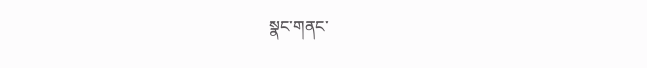སྣང་གནང་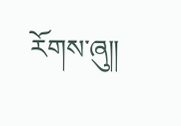རོགས་ཞུ༎